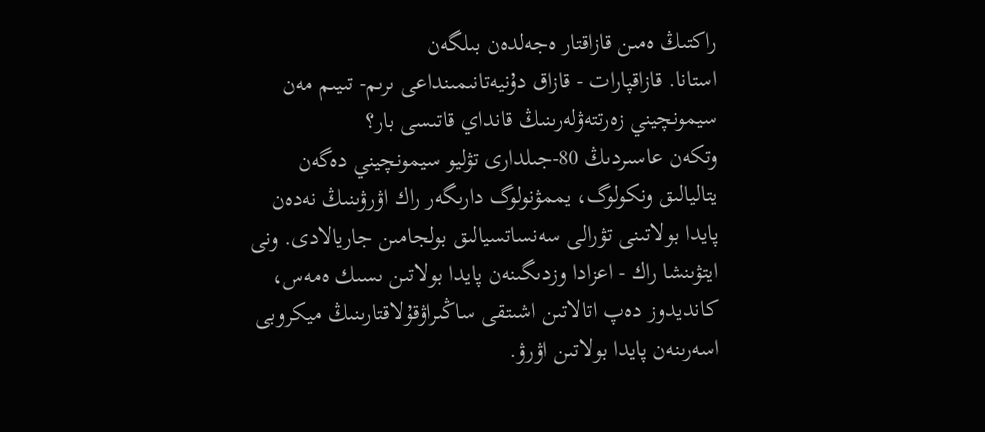راكتىڭ ەمىن قازاقتار ەجەلدەن بىلگەن
استانا. قازاقپارات - قازاق دۇنيەتانىمىنداعى ىرىم- تىيىم مەن سيمونچيني زەرتتەۋلەرىنىڭ قانداي قاتىسى بار؟
وتكەن عاسىردىڭ 80-جىلدارى تۋليو سيمونچيني دەگەن يتاليالىق ونكولوگ، يممۋنولوگ دارىگەر راك اۋرۋىنىڭ نەدەن پايدا بولاتىنى تۋرالى سەنساتسيالىق بولجامىن جاريالادى. ونى ايتۋىنشا راك - اعزادا وزدىگىنەن پايدا بولاتىن ىسىك ەمەس، كانديدوز دەپ اتالاتىن اشىتقى ساڭىراۋقۇلاقتارىنىڭ ميكروبى اسەرىنەن پايدا بولاتىن اۋرۋ.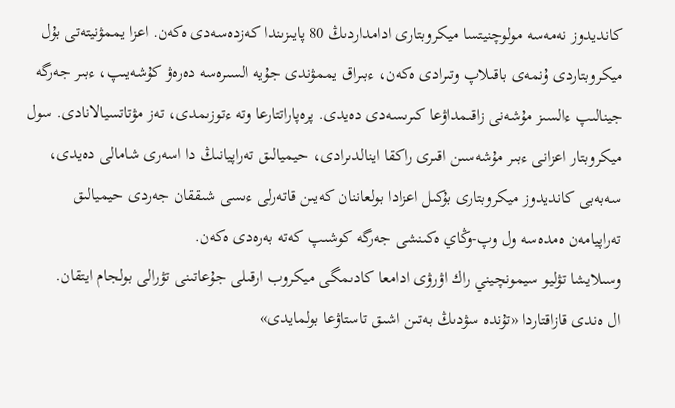كانديدوز نەمەسە مولوچنيتسا ميكروبتارى ادامداردىڭ 80 پايىزىندا كەزدەسەدى ەكەن. اعزا يممۋنيتەتى بۇل ميكروبتاردى ۇنمەى باقىلاپ وتىرادى ەكەن، ءبىراق يممۋندى جۇيە السىرەسە دەرەۋ كۇشەيىپ، ءبىر جەرگە جينالىپ ءالسىز مۇشەنى زاقىمداۋعا كىرىسەدى دەيدى. پرەپاراتتارعا وتە ءتوزىمدى، تەز مۋتاتسيالانادى. سول ميكروبتار اعزانى ءبىر مۇشەسىن اقىرى راكقا اينالدىرادى، حيميالىق تەراپيانىڭ دا اسەرى شامالى دەيدى، سەبەبى كانديدوز ميكروبتارى بۇكىل اعزادا بولعاننان كەيىن قاتەرلى ءىسى شىققان جەردى حيميالىق تەراپيامەن ەمدەسە ول وپ-وڭاي ەكىنشى جەرگە كوشىپ كەتە بەرەدى ەكەن.
وسىلايشا تۋليو سيمونچيني راك اۋرۋى ادامعا كادىمگى ميكروب ارقىلى جۇعاتىنى تۋرالى بولجام ايتقان.
ال ەندى قازاقتاردا «تۇندە سۋدىڭ بەتىن اشىق تاستاۋعا بولمايدى»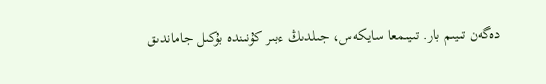دەگەن تىيىم بار. تىيىمعا سايكەس، جىلدىڭ ءبىر كۇنىندە بۇكىل جاماندىق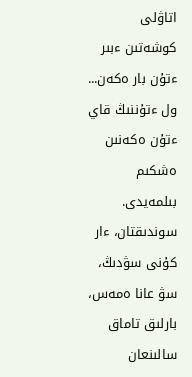اتاۋلى كوشەتىن ءبىر ءتۇن بار ەكەن... ول ءتۇننىڭ قاي ءتۇن ەكەنىن ەشكىم بىلمەيدى. سوندىقتان، ءار كۇنى سۋدىڭ، سۋ عانا ەمەس، بارلىق تاماق سالىنعان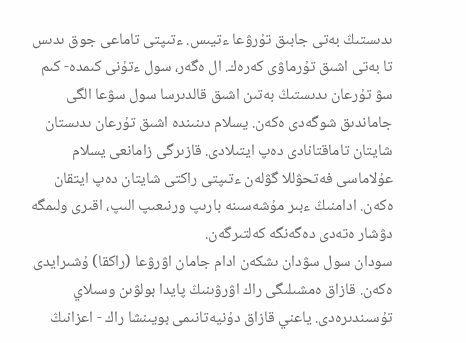ىدىستىڭ بەتى جابىق تۇرۋعا ءتيىس. ءتىپتى تاماعى جوق ىدىس تا بەتى اشىق تۇرماۋى كەرەك. ال ەگەر، سول ءتۇنى كىمدە- كىم سۋ تۇرعان ىدىستىڭ بەتىن اشىق قالدىرسا سول سۋعا الگى جاماندىق شوگەدى ەكەن. يسلام دىنىندە اشىق تۇرعان ىدىستان شايتان تاماقتانادى دەپ ايتىلادى. قازىرگى زامانعى يسلام عۇلاماسى فەتحۋللا گۋلەن ءتىپتى راكتى شايتان دەپ ايتقان ەكەن. ادامنىڭ ءبىر مۇشەسىنە بارىپ ورنىعىپ الىپ، اقىرى ولىمگە دۋشار ەتەدى دەگەنگە كەلتىرگەن.
سودان سول سۋدان ىشكەن ادام جامان اۋرۋعا (راكقا) ۇشىرايدى ەكەن. قازاق ەمشىلىگى راك اۋرۋىنىڭ پايدا بولۋىن وسىلاي تۇسىندىرەدى. ياعني قازاق دۇنيەتانىمى بويىنشا راك - اعزانىڭ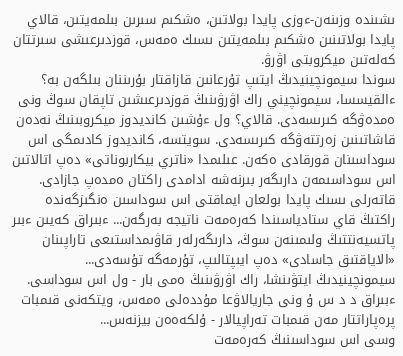ىشىندە وزىنەن-ءوزى پايدا بولاتىن، ەشكىم سىرىن بىلمەيتىن، قالاي پايدا بولاتىنىن ەشكىم بىلمەيتىن ىسىك ەمەس، قوزدىرعىشى سىرتتان كەلەتىن ميكروبتى اۋرۋ.
سوندا سيمونچينيدىڭ ايتىپ تۇرعانىن قازاقتار بۇرىننان بىلگەن بە؟
ءالقيسسا، سيمونچيني راك اۋرۋىنىڭ قوزدىرعىشىن تاپقان سوڭ ونى ەمدەۋگە كىرىسەدى. قالاي؟ ول ءۇشىن كانديدوز ميكروبىنىڭ نەدەن قاشاتىنىن زەرتتەۋگە كىرىسەدى. سويتسە، كانديدوز كادىمگى اس سوداسىنان قورقادى ەكەن. عىلىمدا «ناتري بيكاربوناتى» دەپ اتالاتىن اس سوداسىمەن دارىگەر بىرنەشە ادامدى راكتان ەمدەپ جازادى. قاتەرلى ىسىك پايدا بولعان ايماقتى اس سوداسىن ەنگىزگەندە راكتىڭ قاي ستادياسىندا كەرەمەت ناتيجە بەرگەن... ءبىراق كەيىن ءبىر پاتسيەنتتىڭ ولىمىنەن سوڭ، دارىگەرلەر قاۋىمداستىعى تاراپىنان «الاياقتىق جاسادى» دەپ ايىپتالىپ، تۇرمەگە تۇسەدى... سيمونچينيدىڭ ايتۋىنشا، راك اۋرۋىنىڭ ەمى بار - ول اس سوداسى. ءبىراق د د س ۇ ونى جاريالاۋعا مۇددەلى ەمەس، ويتكەنى قىمبات پرەپاراتتار مەن قىمبات تەراپيالار - ۇلكەەەن بيزنەس...
وسى اس سوداسىنىڭ كەرەمەت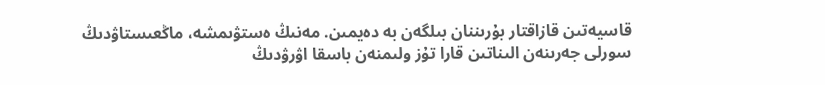قاسيەتىن قازاقتار بۇرىننان بىلگەن بە دەيمىن. مەنىڭ ەستۋىمشە، ماڭعىستاۋدىڭ سورلى جەرىنەن الىناتىن قارا تۇز ولىمنەن باسقا اۋرۋدىڭ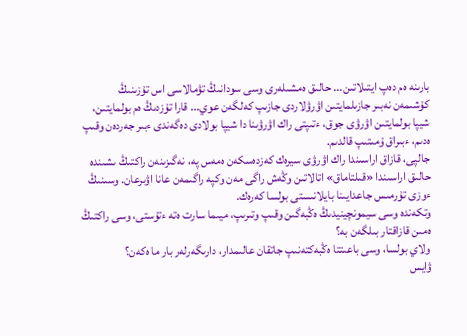بارىنە ەم دەپ ايتىلاتىن... حالىق ەمشىلەرى وسى سودانىڭ تۋمالاسى اس تۇزىنىڭ كۇشىمەن نەبىر جازىلمايتىن اۋرۋلاردى جازىپ كەلگەن عوي... قارا تۇزدىڭ ەم بولمايتىن، شيپا بولمايتىن اۋرۋى جوق، ءتىپتى راك اۋرۋىنا دا شيپا بولادى دەگەندى ءبىر جەردەن وقىپ ەدىم، ءبىراق ۇمىتىپ قالدىم.
جالپى، قازاق اراسىندا راك اۋرۋى سيرەك كەزدەسكەن ەمەس پە، نەگىزىنەن راكتىڭ ىشىندە حالىق اراسىندا «قىلتاماق» اتالاتىن وڭەش راگى مەن وكپە راگىمەن عانا اۋىرعان. وسىنىڭ ءوزى تۇرمىس جاعدايىنا بايلانىستى بولسا كەرەك.
وتكەندە وسى سيمونچينيدىڭ ەڭبەگىن وقىپ وتىرىپ، ميىما سارت ەتە ءتۇستى، وسى راكتىڭ ەمىن قازاقتار بىلگەن بە؟
ولاي بولسا، وسى باعىتتا ەڭبەكتەنىپ جاتقان عالىمدار، دارىگەرلەر بار ما ەكەن؟
ۋايس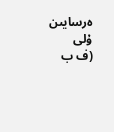ەرسايىن ۇلى
(ف ب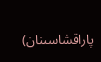پاراقشاسىنان)